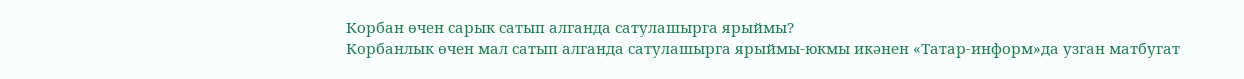Корбан өчен сарык сатып алганда сатулашырга ярыймы?
Корбанлык өчен мал сатып алганда сатулашырга ярыймы-юкмы икәнен «Татар-информ»да узган матбугат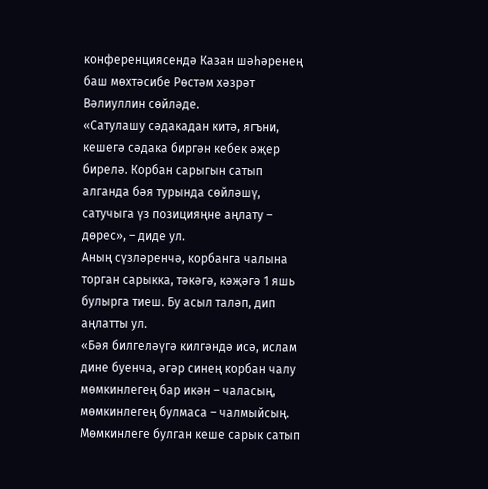конференциясендә Казан шәһәренең баш мөхтәсибе Рөстәм хәзрәт Вәлиуллин сөйләде.
«Сатулашу сәдакадан китә, ягъни, кешегә сәдака биргән кебек әҗер бирелә. Корбан сарыгын сатып алганда бәя турында сөйләшү, сатучыга үз позицияңне аңлату – дөрес», – диде ул.
Аның сүзләренчә, корбанга чалына торган сарыкка, тәкәгә, кәҗәгә 1 яшь булырга тиеш. Бу асыл таләп, дип аңлатты ул.
«Бәя билгеләүгә килгәндә исә, ислам дине буенча, әгәр синең корбан чалу мөмкинлегең бар икән – чаласың, мөмкинлегең булмаса – чалмыйсың. Мөмкинлеге булган кеше сарык сатып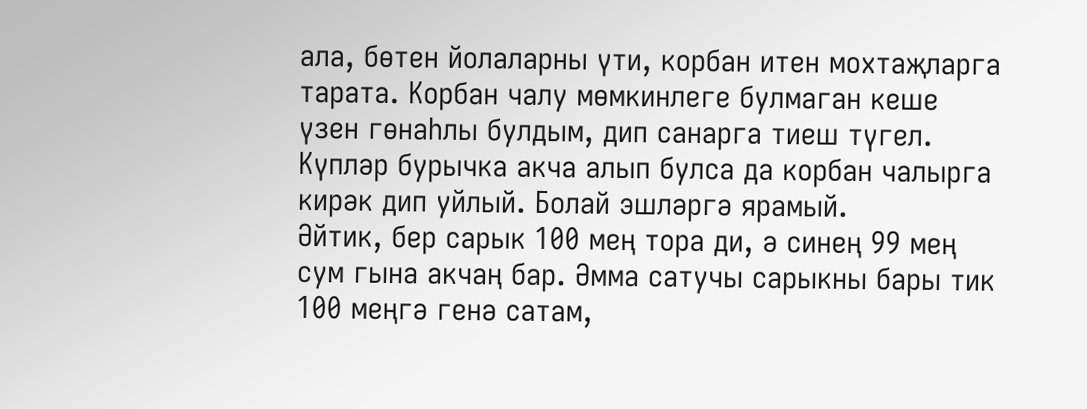ала, бөтен йолаларны үти, корбан итен мохтаҗларга тарата. Корбан чалу мөмкинлеге булмаган кеше үзен гөнаһлы булдым, дип санарга тиеш түгел. Күпләр бурычка акча алып булса да корбан чалырга кирәк дип уйлый. Болай эшләргә ярамый.
Әйтик, бер сарык 100 мең тора ди, ә синең 99 мең сум гына акчаң бар. Әмма сатучы сарыкны бары тик 100 меңгә генә сатам,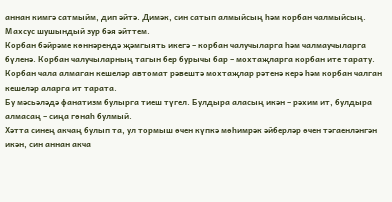аннан кимгә сатмыйм, дип әйтә. Димәк, син сатып алмыйсың һәм корбан чалмыйсың. Махсус шушындый зур бәя әйттем.
Корбан бәйрәме көннәрендә җәмгыять икегә – корбан чалучыларга һәм чалмаучыларга бүленә. Корбан чалучыларның тагын бер бурычы бар – мохтаҗларга корбан ите тарату. Корбан чала алмаган кешеләр автомат рәвештә мохтаҗлар рәтенә керә һәм корбан чалган кешеләр аларга ит тарата.
Бу мәсьәләдә фанатизм булырга тиеш түгел. Булдыра аласың икән – рәхим ит, булдыра алмасаң – сиңа гөнаһ булмый.
Хәтта синең акчаң булып та, ул тормыш өчен күпкә мөһимрәк әйберләр өчен тәгаенләнгән икән, син аннан акча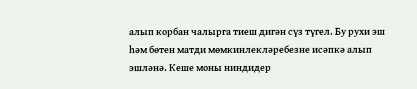алып корбан чалырга тиеш дигән сүз түгел. Бу рухи эш һәм бөтен матди мөмкинлекләребезне исәпкә алып эшләнә. Кеше моны ниндидер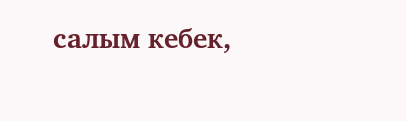салым кебек,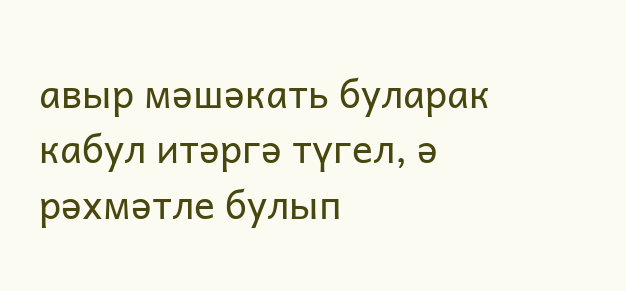авыр мәшәкать буларак кабул итәргә түгел, ә рәхмәтле булып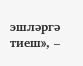эшләргә тиеш», –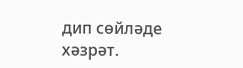дип сөйләде хәзрәт.